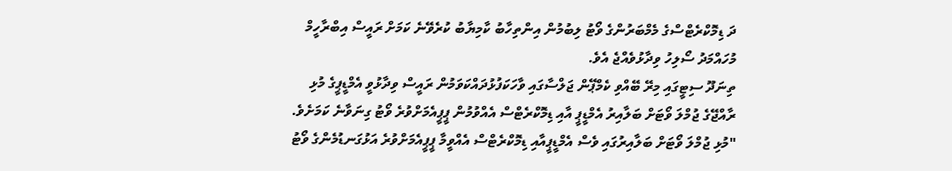ދަ ޑިމޮކްރެޓްސްގެ މެމްބަރުންގެ ވޯޓު ލިބުމުން އިންތިހާބު ކާމިޔާބު ކުރެވޭނެ ކަމަށް ރައީސް އިބްރާހީމް މުހައްމަދު ސޯލިހު ވިދާޅުވެއްޖެ އެވެ.
ތިނަދޫ ސިޓީގައި މިރޭ ބޭއްވި ކެމްޕޭން ޖަލްސާގައި ވާހަކަފުޅުދައްކަވަމުން ރައީސް ވިދާޅުވީ އެމްޑީޕީގެ މުޅި ރާއްޖޭގެ ޖުމްލަ ވޯޓަށް ބަލާއިރު އެމްޑީޕީ އާއި ޑިމޮކްރެޓްސް އެއްވުމުން ޕީޕީއެމަށްވުރެ ވޯޓު ގިނަވާނެ ކަމަށެވެ.
"މުޅި ޖުމްލަ ވޯޓަށް ބަލާއިރުގައި ވެސް އެމްޑީޕީއާއި ޑިމޮކްރެޓްސް އެއްވީމާ ޕީޕީއެމަށްވުރެ އަޅުގަނޑުމެންގެ ވޯޓު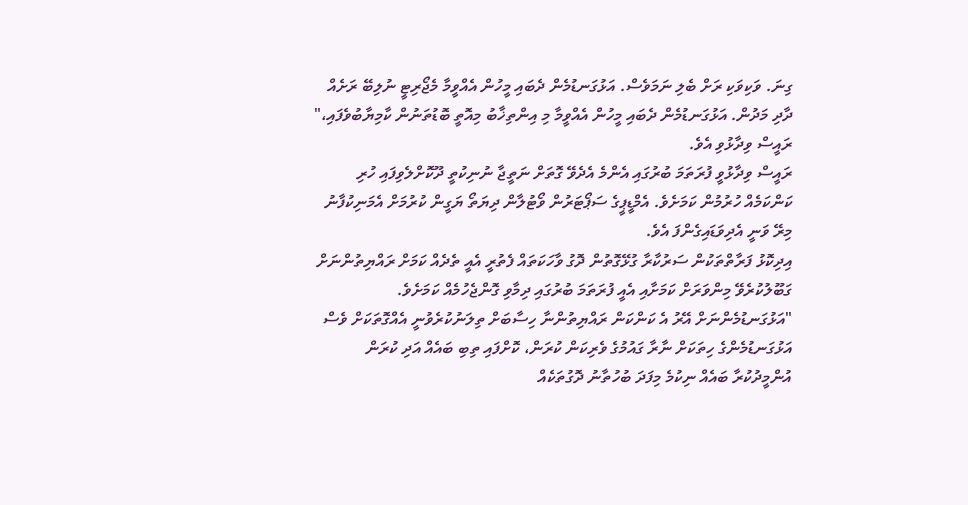ގިނަ. ވަކިވަކި ރަށް ބެލި ނަމަވެސް. އަޅުގަނޑުމެން ދެބައި މީހުން އެއްވީމާ މެޖޯރިޓީ ނުލިބޭ ރަށެއް ދާދި މަދުން. އަޅުގަނޑުމެން ދެބައި މީހުން އެއްވީމާ މި އިންތިޚާބު މިއޮތީ ބޮޑުތަނުން ކާމިޔާބުވެފައި،" ރައީސް ވިދާޅުވި އެވެ.
ރައީސް ވިދާޅުވީ ފުރަތަމަ ބުރުގައި އެންމެ އެދެވޭ ގޮތަށް ނަތީޖާ ނުނިކުތީ ދޫކޮށްލެވިފައި ހުރި ކަންކަމެއް ހުރުމުން ކަމަށެވެ. އެމްޑީޕީގެ ސަޕޯޓަރުން ވޯޓުލާން ދިޔަތޯ ޔަގީން ކުރުމަށް އެމަނިކުފާނު މިރޭ ވަނީ އެދިވަޑައިގެންފަ އެވެ.
އިދިކޮޅު ފަރާތްތަކުން ސަރުކާރާ ގުޅޭގޮތުން ދޮގު ވާހަކަތައް ފެތުރީ އެއީ ތެދެއް ކަމަށް ރައްޔިތުންނަށް ގަބޫލުކުރެވޭ މިންވަރަށް ކަމަށާއި އެއީ ފުރަތަމަ ބުރުގައި ދިމާވި ގޮންޖެހުމެއް ކަމަށެވެ.
"އަޅުގަނޑުމެންނަށް އޭރު އެ ކަންކަން ރައްޔިތުންނާ ހިސާބަށް ތިލަނުކުރެވުނީ އެއްގޮތަކަށް ވެސް އަޅުގަނޑުމެންގެ ހިތަކަށް ނާރާ ގައުމުގެ ވެރިކަން ކުރަން، ކޮށްފައި ތިބި ބައެއް އަދި ކުރަން އުންމީދުކުރާ ބައެއް ނިކުމެ މިފަދަ ބުހުތާނު ދޮގުތަކެއް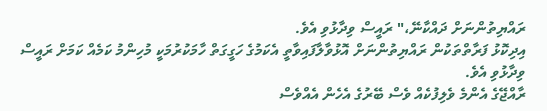ރައްޔިތުންނަށް ދައްކާނޭ،" ރައީސް ވިދާޅުވި އެވެ.
އިދިކޮޅު ފަރާތްތަކުން ރައްޔިތުންނަށް އޮޅުވާލާފައިވާތީ އެކަމުގެ ހަގީގަތް ހާމަކުރުމަކީ މުހިންމު ކަމެއް ކަމަށް ރައީސް ވިދާޅުވި އެވެ.
ރާއްޖޭގެ އެންމެ ވެލިފުކެއް ވެސް ބޭރުގެ އެހެން އެއްވެސް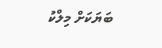ބަޔަކަށް މިލްކު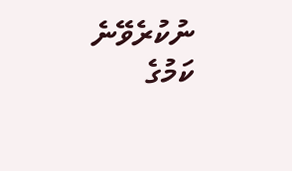ނުކުރެވޭނެ ކަމުގެ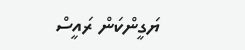ޔަގީންކަން ރައީސް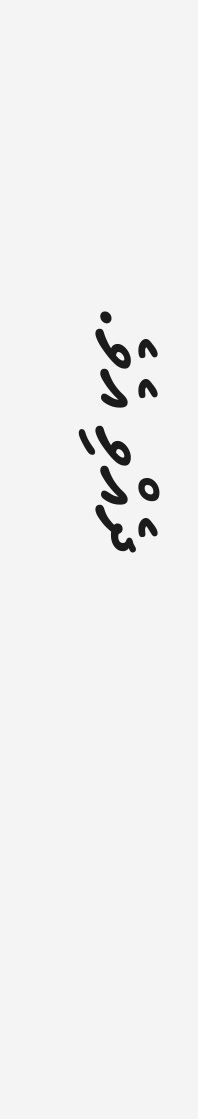ދެއްވި އެވެ.